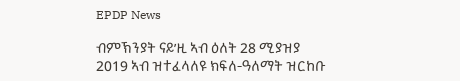EPDP News

ብምኽንያት ናይ’ዚ ኣብ ዕለት 28 ሚያዝያ 2019 ኣብ ዝተፈላለዩ ክፍለ-ዓለማት ዝርከቡ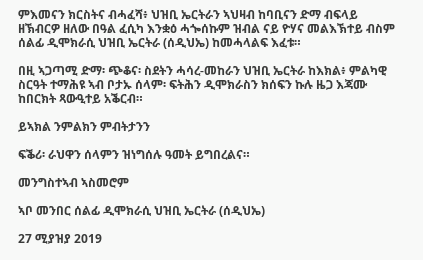ምእመናን ክርስትና ብሓፈሻ፥ ህዝቢ ኤርትራን ኣህዛብ ከባቢናን ድማ ብፍላይ ዘኽብርዎ ዘለው በዓል ፈሲካ እንቋዕ ሓጐሰኩም ዝብል ናይ ዮሃና መልእኽተይ ብስም ሰልፊ ዲሞክራሲ ህዝቢ ኤርትራ (ሰዲህኤ) ከመሓላልፍ እፈቱ።

በዚ ኣጋጣሚ ድማ፡ ጭቆና፡ ስደትን ሓሳረ-መከራን ህዝቢ ኤርትራ ከእክል፥ ምልካዊ ስርዓት ተማሕዩ ኣብ ቦታኡ ሰላም፡ ፍትሕን ዲሞክራስን ክሰፍን ኩሉ ዜጋ እጃሙ ከበርክት ጻውዒተይ አቕርብ።

ይኣክል ንምልክን ምብትታንን

ፍቕሪ፡ ራህዋን ሰላምን ዝነግሰሉ ዓመት ይግበረልና።

መንግስተኣብ ኣስመሮም

ኣቦ መንበር ሰልፊ ዲሞክራሲ ህዝቢ ኤርትራ (ሰዲህኤ)

27 ሚያዝያ 2019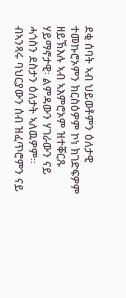ደቂ ሰባት ኣብ ህይወቶምን ዕለታዊ ተመኩሮኦምን ክርስዕዎም ኮነ ክገድፍዎም ዘይኽእሉ ኣብ ኣእምሮኦም ዝተቐርጹ ሃይማኖታዊ፡ ልምዳውን ሃገራውን ናይ ሓጎስን ደስታን ዕለታት ኣለዉዎም። ብኣንጻሩ ባህርያውን ሰብ ዝፈጥሮምን ናይ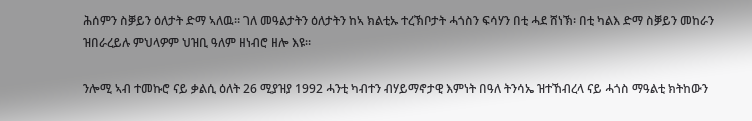ሕሰምን ስቓይን ዕለታት ድማ ኣለዉ። ገለ መዓልታትን ዕለታትን ከኣ ክልቲኡ ተረኽቦታት ሓጎስን ፍሳሃን በቲ ሓደ ሸነኽ፡ በቲ ካልእ ድማ ስቓይን መከራን ዝበራረይሉ ምህላዎም ህዝቢ ዓለም ዘነብሮ ዘሎ እዩ።

ንሎሚ ኣብ ተመኩሮ ናይ ቃልሲ ዕለት 26 ሚያዝያ 1992 ሓንቲ ካብተን ብሃይማኖታዊ እምነት በዓለ ትንሳኤ ዝተኸብረላ ናይ ሓጎስ ማዓልቲ ክትከውን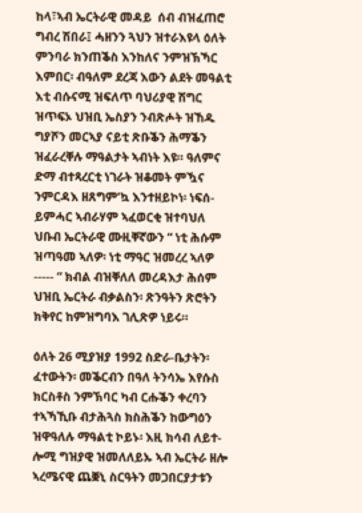ከላ፣ኣብ ኤርትራዊ መዳይ  ሰብ ብዝፈጠሮ ግብረ ሽበራ፤ ሓዘንን ጓህን ዝተራእዩላ ዕለት ምንባራ ክንጠቕስ እንከለና ንምዝኽኻር እምበር፡ ብዓለም ደረጃ እውን ልደት መዓልቲ እቲ ብሱናሚ ዝፍለጥ ባህሪያዊ ሽግር ዝጥፍኦ ህዝቢ ኤስያን ንብጽሖት ዝኸዱ ግያሾን መርኣያ ናይቲ ጽቡቕን ሕማቕን ዝፈራረቐሉ ማዓልታት ኣብነት እዩ። ዓለምና ድማ ብተጻረርቲ ነገራት ዝቆመት ምዃና ንምርዳእ ዘጸግም’ኳ እንተዘይኮነ፡ ነፍሰ-ይምሓር ኣብራሃም ኣፈወርቂ ዝተባህለ ህቡብ ኤርትራዊ ሙዚቐኛውን “ ነቲ ሕሱም ዝጣዓመ ኣለዎ፡ ነቲ ማዓር ዝመረረ ኣለዎ ----- “ ክብል ብዝቐለለ መረዳእታ ሕሰም ህዝቢ ኤርትራ ብቃልስን፡ ጽንዓትን ጽሮትን ክቅየር ከምዝግባእ ገሊጽዎ ነይሩ።

ዕለት 26 ሚያዝያ 1992 ስድራ-ቤታትን፡ ፈተውትን፡ መቕርብን በዓለ ትንሳኤ እየሱስ ክርስቶስ ንምኽባር ካብ ርሑቕን ቀረባን ተኣኻኺቡ ብታሕጓስ ክስሕቕን ከውግዕን ዝዋዓለሉ ማዓልቲ ኮይኑ፡ እዚ ክሳብ ለይተ-ሎሚ ግዝያዊ ዝመለለይኡ ኣብ ኤርትራ ዘሎ ኣረሜናዊ ጨቛኒ ስርዓትን መጋበርያታቱን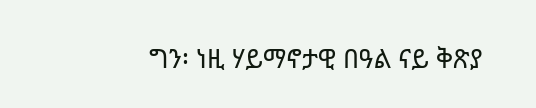ግን፡ ነዚ ሃይማኖታዊ በዓል ናይ ቅጽያ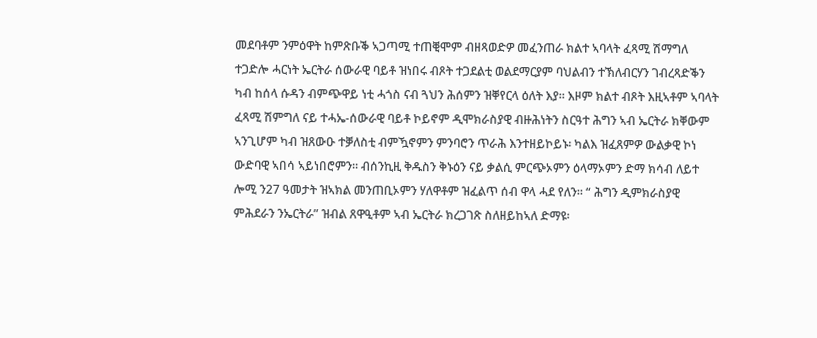መደባቶም ንምዕዋት ከምጽቡቕ ኣጋጣሚ ተጠቒሞም ብዘጻወድዎ መፈንጠራ ክልተ ኣባላት ፈጻሚ ሽማግለ ተጋድሎ ሓርነት ኤርትራ ሰውራዊ ባይቶ ዝነበሩ ብጾት ተጋደልቲ ወልደማርያም ባህልብን ተኽለብርሃን ገብረጻድቕን ካብ ከሰላ ሱዳን ብምጭዋይ ነቲ ሓጎስ ናብ ጓህን ሕሰምን ዝቐየርላ ዕለት እያ። እዞም ክልተ ብጾት እዚኣቶም ኣባላት ፈጻሚ ሽምግለ ናይ ተሓኤ-ሰውራዊ ባይቶ ኮይኖም ዲሞክራስያዊ ብዙሕነትን ስርዓተ ሕግን ኣብ ኤርትራ ክቐውም  ኣንጊሆም ካብ ዝጸውዑ ተቓለስቲ ብምዃኖምን ምንባሮን ጥራሕ እንተዘይኮይኑ፡ ካልእ ዝፈጸምዎ ውልቃዊ ኮነ ውድባዊ ኣበሳ ኣይነበሮምን። ብሰንኪዚ ቅዱስን ቅኑዕን ናይ ቃልሲ ምርጭኦምን ዕላማኦምን ድማ ክሳብ ለይተ ሎሚ ን27 ዓመታት ዝኣክል መንጠቢኦምን ሃለዋቶም ዝፈልጥ ሰብ ዋላ ሓደ የለን። “ ሕግን ዲምክራስያዊ ምሕደራን ንኤርትራ” ዝብል ጸዋዒቶም ኣብ ኤርትራ ክረጋገጽ ስለዘይከኣለ ድማዩ፡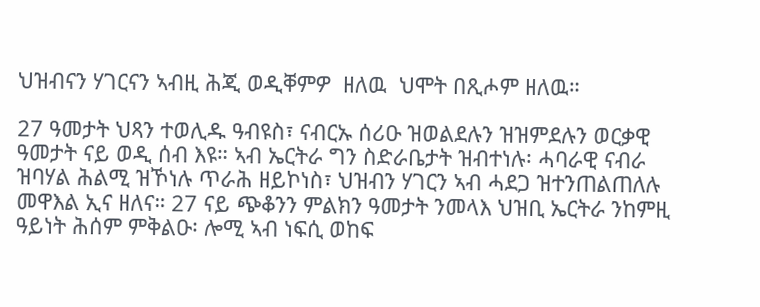ህዝብናን ሃገርናን ኣብዚ ሕጂ ወዲቐምዎ  ዘለዉ  ህሞት በጺሖም ዘለዉ።

27 ዓመታት ህጻን ተወሊዱ ዓብዩስ፣ ናብርኡ ሰሪዑ ዝወልደሉን ዝዝምደሉን ወርቃዊ ዓመታት ናይ ወዲ ሰብ እዩ። ኣብ ኤርትራ ግን ስድራቤታት ዝብተነሉ፡ ሓባራዊ ናብራ ዝባሃል ሕልሚ ዝኾነሉ ጥራሕ ዘይኮነስ፣ ህዝብን ሃገርን ኣብ ሓደጋ ዝተንጠልጠለሉ መዋእል ኢና ዘለና። 27 ናይ ጭቆንን ምልክን ዓመታት ንመላእ ህዝቢ ኤርትራ ንከምዚ ዓይነት ሕሰም ምቅልዑ፡ ሎሚ ኣብ ነፍሲ ወከፍ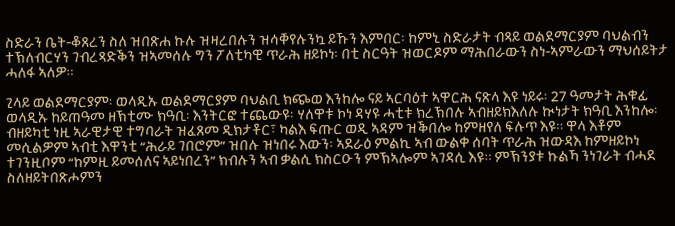ስድራን ቤት-ቆጸረን ስለ ዝበጽሐ ኩሉ ዝዛረበሉን ዝሳቐየሉንኳ ይኹን እምበር፡ ከምኒ ስድራታት ብጻይ ወልደማርያም ባህልብን ተኽለብርሃን ገብረጻድቕን ዝኣመሰሉ ግን ፖለቲካዊ ጥራሕ ዘይኮነ፡ በቲ ስርዓት ዝወርዶም ማሕበራውን ስነ-ኣምራውን ማህሰይትታ ሓለፋ ኣለዎ።

ጊላይ ወልደማርያም፡ ወላዲኡ ወልደማርያም ባህልቢ ክጭወ እንከሎ ናይ ኣርባዕተ ኣዋርሕ ናጽላ እዩ ነይሩ፡ 27 ዓመታት ሕቁፊ ወላዲኡ ከይጠዓመ ዘኽቲሙ ክዓቢ፡ እንትርፎ ተጨውዩ፡ ሃለዋቱ ኮነ ዳሃዩ ሓቲቱ ክረኽበሉ ኣብዘይክእለሉ ኲነታት ክዓቢ እንከሎ፡ ብዘይካቲ ነዚ ኣራዊታዊ ተግባራት ዝፈጸመ ዲክታቶር፣ ካልእ ፍጡር ወዲ ኣዳም ዝቕበሎ ከምዘየለ ፍሉጥ እዩ። ዋላ እቶም መሲልዎም ኣብቲ እዋንቲ “ሕራይ ገበሮም” ዝበሉ ዝነበሩ እውን፡ ኣደራዕ ምልኪ ኣብ ውልቀ ሰባት ጥራሕ ዝውዳእ ከምዘይኮነ ተገንዚቦም “ከምዚ ይመሰለና ኣይነበረን” ክብሉን ኣብ ቃልሲ ክስርዑን ምኽኣሎም ኣገዳሲ እዩ። ምኽንያቱ ኩልኻ ንነገራት ብሓደ ስለዘይትበጽሖምን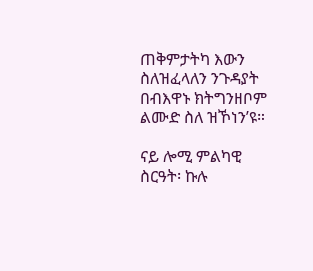ጠቅምታትካ እውን ስለዝፈላለን ንጉዳያት በብእዋኑ ክትግንዘቦም ልሙድ ስለ ዝኾነን’ዩ።

ናይ ሎሚ ምልካዊ ስርዓት፡ ኩሉ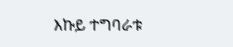እኩይ ተግባራቱ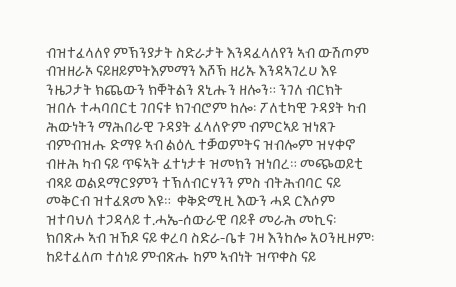ብዝተፈላለየ ምኽንያታት ስድራታት እንዳፈላለየን ኣብ ውሽጦም ብዝዘራኦ ናይዘይምትእምማን እሾኽ ዘሪኡ እንዳኣገረሀ እዩ ንዜጋታት ክጨውን ክቐትልን ጸኒሑን ዘሎን። ንገለ ብርክት ዝበሉ ተሓባበርቲ ገበናቱ ክገብሮም ከሎ፡ ፖለቲካዊ ጉዳያት ካብ ሕውነትን ማሕበራዊ ጉዳያት ፈላለዮም ብምርኣይ ዝነጸጉ ብምብዝሑ ድማዩ ኣብ ልዕሊ ተቓወምትና ዝብሎም ዝሃቀኖ ብዙሕ ካብ ናይ ጥፍኣት ፈተነታቱ ዝመክን ዝነበረ። መጭወይቲ ብጻይ ወልደማርያምን ተኽለብርሃንን ምስ ብትሕብባር ናይ መቅርብ ዝተፈጸመ እዩ።  ቀቅድሚዚ እውን ሓደ ርእሶም ዝተባህለ ተጋዳላይ ተ.ሓኤ-ሰውራዊ ባይቶ መራሕ መኪና፡ ክበጽሖ ኣብ ዝኸዶ ናይ ቀረባ ስድራ-ቤቱ ገዛ እንከሎ አዐንዚዞም፡ ከይተፈለጦ ተሰነይ ምብጽሑ ከም ኣብነት ዝጥቀስ ናይ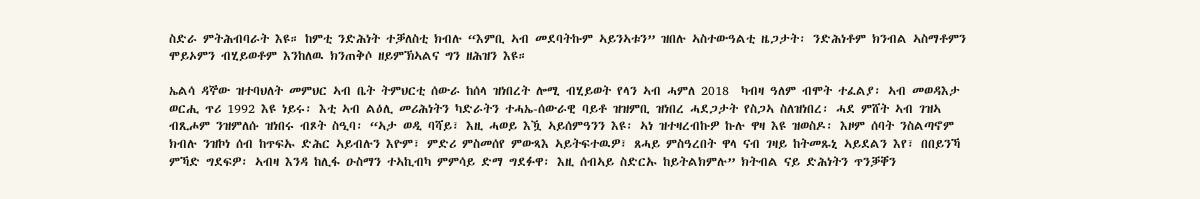ስድራ ምትሕብባራት እዩ። ከምቲ ንድሕነት ተቓለስቲ ክብሉ “እምቢ ኣብ መደባትኩም ኣይንኣቱን” ዝበሉ ኣስተውዓልቲ ዜጋታት፡ ንድሕነቶም ክንብል ኣስማቶምን ሞይኦምን ብሂይወቶም እንከለዉ ክንጠቅሶ ዘይምኽኣልና ግን ዘሕዝን እዩ።

ኤልሳ ዳኞው ዝተባህለት መምህር ኣብ ቤት ትምህርቲ ሰውራ ከሰላ ዝነበረት ሎሚ ብሂይወት የላን ኣብ ሓምለ 2018  ካብዛ ዓለም ብሞት ተፈልያ፡ ኣብ መወዳእታ ወርሒ ጥሪ 1992 እዩ ነይሩ፡ እቲ ኣብ ልዕሊ መሪሕነትን ካድራትን ተሓኤ-ሰውራዊ ባይቶ ዝዝምቢ ዝነበረ ሓደጋታት የስጋኣ ስለዝነበረ፡ ሓደ ምሸት ኣብ ገዝኣ ብጺሖም ንዝምለሱ ዝነበሩ ብጾት ስዒባ፡ “ኣታ ወዲ ባሻይ፣ እዚ ሓወይ እዃ ኣይሰምዓንን እዩ፡ ኣነ ዝተዛረብኩዎ ኩሉ ዋዛ እዩ ዝወስዶ፡ እዞም ሰባት ንስልጣኖም ክብሉ ንዝኮነ ሰብ ከጥፍኡ ድሕር ኣይብሉን እዮም፣ ምድሪ ምስመሰየ ምውጻእ ኣይትፍተዉዎ፣ ጸሓይ ምስዓረበት ዋላ ናብ ገዛይ ከትመጹኒ ኣይደልን እየ፣ በበይንኻ ምኻድ ግደፍዎ፡ ኣብዛ እንዳ ከሊፋ ዑስማን ተኣኪብካ ምምሳይ ድማ ግደፉዋ፡ እዚ ሰብኣይ ስድርኡ ከይትልክምሉ” ክትብል ናይ ድሕነትን ጥንቓቐን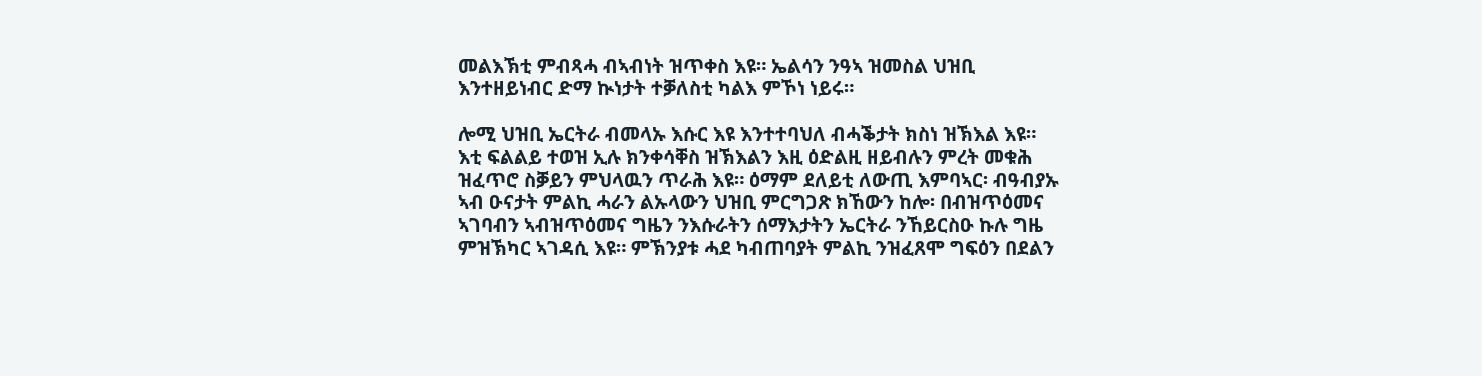መልእኽቲ ምብጻሓ ብኣብነት ዝጥቀስ እዩ። ኤልሳን ንዓኣ ዝመስል ህዝቢ እንተዘይነብር ድማ ኲነታት ተቓለስቲ ካልእ ምኾነ ነይሩ።

ሎሚ ህዝቢ ኤርትራ ብመላኡ እሱር እዩ እንተተባህለ ብሓቕታት ክስነ ዝኽእል እዩ። እቲ ፍልልይ ተወዝ ኢሉ ክንቀሳቐስ ዝኽእልን እዚ ዕድልዚ ዘይብሉን ምረት መቁሕ ዝፈጥሮ ስቓይን ምህላዉን ጥራሕ እዩ። ዕማም ደለይቲ ለውጢ እምባኣር፡ ብዓብያኡ  ኣብ ዑናታት ምልኪ ሓራን ልኡላውን ህዝቢ ምርግጋጽ ክኸውን ከሎ፡ በብዝጥዕመና ኣገባብን ኣብዝጥዕመና ግዜን ንእሱራትን ሰማእታትን ኤርትራ ንኸይርስዑ ኩሉ ግዜ ምዝኽካር ኣገዳሲ እዩ። ምኽንያቱ ሓደ ካብጠባያት ምልኪ ንዝፈጸሞ ግፍዕን በደልን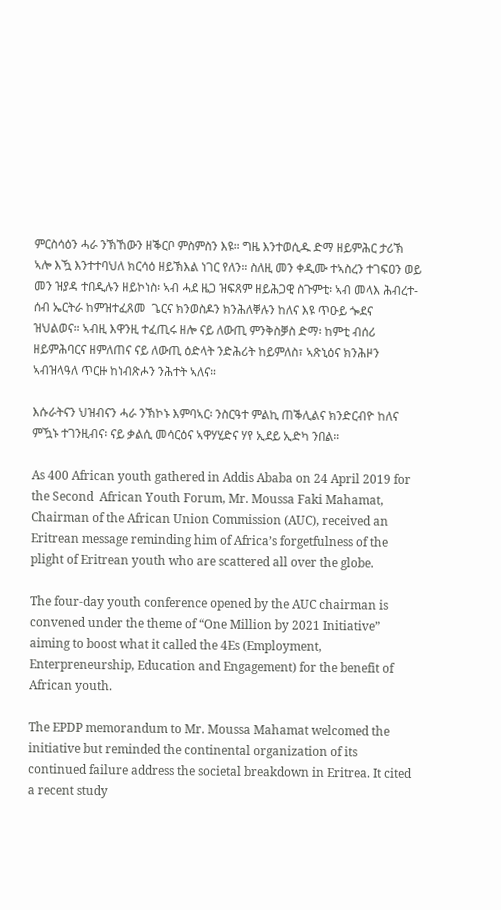ምርስሳዕን ሓራ ንኽኸውን ዘቕርቦ ምስምስን እዩ። ግዜ እንተወሲዱ ድማ ዘይምሕር ታሪኽ ኣሎ እዃ እንተተባህለ ክርሳዕ ዘይኽእል ነገር የለን። ስለዚ መን ቀዲሙ ተኣስረን ተገፍዐን ወይ መን ዝያዳ ተበዲሉን ዘይኮነስ፡ ኣብ ሓደ ዜጋ ዝፍጸም ዘይሕጋዊ ስጉምቲ፡ ኣብ መላእ ሕብረተ-ሰብ ኤርትራ ከምዝተፈጸመ  ጌርና ክንወስዶን ክንሕለቐሉን ከለና እዩ ጥዑይ ጐደና ዝህልወና። ኣብዚ እዋንዚ ተፈጢሩ ዘሎ ናይ ለውጢ ምንቅስቓስ ድማ፡ ከምቲ ብሰሪ ዘይምሕባርና ዘምለጠና ናይ ለውጢ ዕድላት ንድሕሪት ከይምለስ፣ ኣጽኒዕና ክንሕዞን ኣብዝላዓለ ጥርዙ ከነብጽሖን ንሕተት ኣለና።

እሱራትናን ህዝብናን ሓራ ንኽኮኑ እምባኣር፡ ንስርዓተ ምልኪ ጠቕሊልና ክንድርብዮ ከለና ምዃኑ ተገንዚብና፡ ናይ ቃልሲ መሳርዕና ኣዋሃሂድና ሃየ ኢደይ ኢድካ ንበል።

As 400 African youth gathered in Addis Ababa on 24 April 2019 for  the Second  African Youth Forum, Mr. Moussa Faki Mahamat, Chairman of the African Union Commission (AUC), received an Eritrean message reminding him of Africa’s forgetfulness of the plight of Eritrean youth who are scattered all over the globe.

The four-day youth conference opened by the AUC chairman is convened under the theme of “One Million by 2021 Initiative” aiming to boost what it called the 4Es (Employment, Enterpreneurship, Education and Engagement) for the benefit of African youth.

The EPDP memorandum to Mr. Moussa Mahamat welcomed the initiative but reminded the continental organization of its continued failure address the societal breakdown in Eritrea. It cited a recent study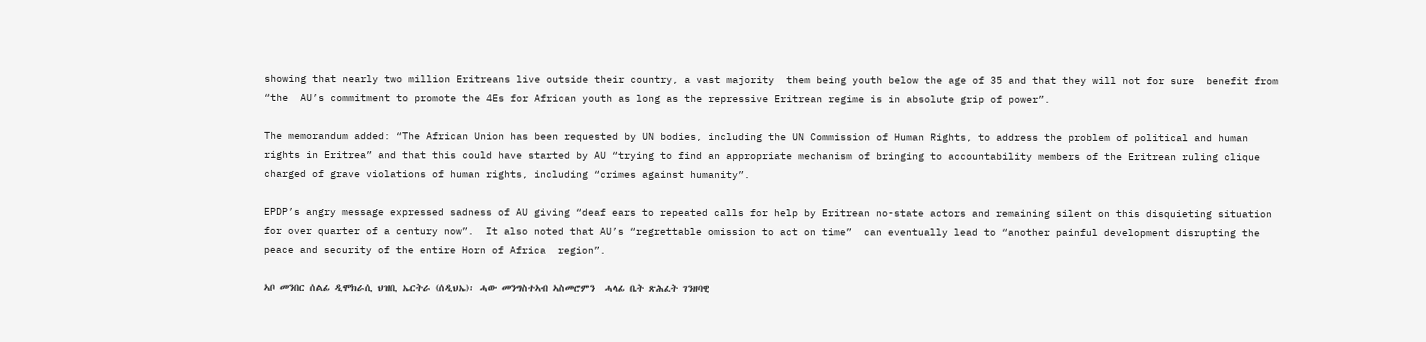showing that nearly two million Eritreans live outside their country, a vast majority  them being youth below the age of 35 and that they will not for sure  benefit from “the  AU’s commitment to promote the 4Es for African youth as long as the repressive Eritrean regime is in absolute grip of power”.

The memorandum added: “The African Union has been requested by UN bodies, including the UN Commission of Human Rights, to address the problem of political and human rights in Eritrea” and that this could have started by AU “trying to find an appropriate mechanism of bringing to accountability members of the Eritrean ruling clique charged of grave violations of human rights, including “crimes against humanity”.

EPDP’s angry message expressed sadness of AU giving “deaf ears to repeated calls for help by Eritrean no-state actors and remaining silent on this disquieting situation for over quarter of a century now”.  It also noted that AU’s “regrettable omission to act on time”  can eventually lead to “another painful development disrupting the peace and security of the entire Horn of Africa  region”.

ኣቦ መንበር ሰልፊ ዲሞክራሲ ህዝቢ ኤርትራ (ሰዲህኤ)፡ ሓው መንግስተኣብ ኣስመሮምን  ሓላፊ ቤት ጽሕፈት ገንዘባዊ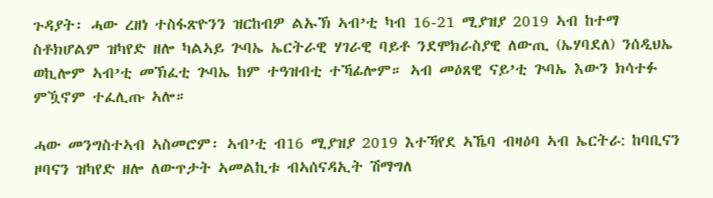ጉዳያት፡ ሓው ረዘነ ተስፋጽዮንን ዝርከብዎ ልኡኽ ኣብ’ቲ ካብ 16-21 ሚያዝያ 2019 ኣብ ከተማ ስቶክሆልም ዝካየድ ዘሎ ካልኣይ ጕባኤ ኤርትራዊ ሃገራዊ ባይቶ ንደሞክራስያዊ ለውጢ (ኤሃባደለ) ንሰዲህኤ ወኪሎም ኣብ’ቲ መኽፈቲ ጕባኤ ከም ተዓዝብቲ ተኻፊሎም። ኣብ መዕጸዊ ናይ’ቲ ጕባኤ እውን ክሳተፉ ምዃኖም ተፈሊጡ ኣሎ።

ሓው መንግስተኣብ ኣስመሮም፡ ኣብ’ቲ ብ16 ሚያዝያ 2019 እተኻየደ ኣኼባ ብዛዕባ ኣብ ኤርትራ: ከባቢናን ዞባናን ዝካየድ ዘሎ ለውጥታት ኣመልኪቱ ብኣሰናዳኢት ሽማግለ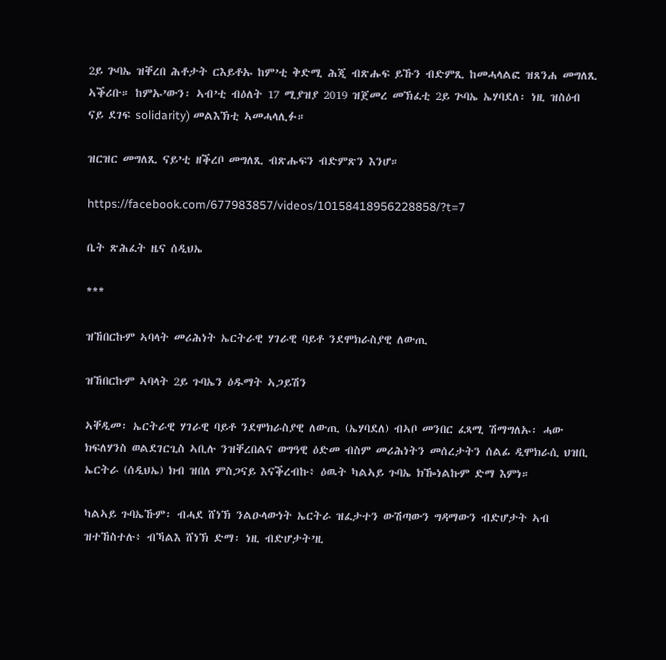2ይ ጕባኤ ዝቐረበ ሕቶታት ርእይቶኡ ከም’ቲ ቅድሚ ሕጂ ብጽሑፍ ይኹን ብድምጺ ከመሓላልፎ ዝጸንሐ መግለጺ ኣቕሪቡ። ከምኡ’ውን፡ ኣብ’ቲ ብዕለት 17 ሚያዝያ 2019 ዝጀመረ መኽፈቲ 2ይ ጕባኤ ኤሃባደለ፡ ነዚ ዝስዕብ ናይ ደገፍ solidarity) መልእኽቲ ኣመሓላሊፉ።

ዝርዝር መግለጺ ናይ’ቲ ዘቕረቦ መግለጺ ብጽሑፍን ብድምጽን እንሆ።

https://facebook.com/677983857/videos/10158418956228858/?t=7

ቤት ጽሕፈት ዜና ሰዲህኤ

***

ዝኸበርኩም ኣባላት መሪሕነት ኤርትራዊ ሃገራዊ ባይቶ ንደሞክራስያዊ ለውጢ

ዝኸበርኩም ኣባላት 2ይ ጉባኤን ዕዱማት ኣጋይሽን

ኣቐዲመ፡ ኤርትራዊ ሃገራዊ ባይቶ ንደሞክራስያዊ ለውጢ (ኤሃባደለ) ብኣቦ መንበር ፈጻሚ ሽማግለኡ፡ ሓው ክፍለሃንስ ወልደገርጊስ ኣቢሉ ንዝቐረበልና ወግዓዊ ዕድመ ብስም መሪሕነትን መሰረታትን ሰልፊ ዲሞክራሲ ህዝቢ ኤርትራ (ሰዲህኤ) ክብ ዝበለ ምስጋናይ እናቕረብኩ፥ ዕዉት ካልኣይ ጉባኤ ክዀነልኩም ድማ እምነ።

ካልኣይ ጉባኤኹም፡ ብሓደ ሸነኽ ንልዑላውነት ኤርትራ ዝፈታተን ውሽጣውን ግዳማውን ብድሆታት ኣብ ዝተኸስተሉ፥ ብኻልእ ሸነኽ ድማ፡ ነዚ ብድሆታት’ዚ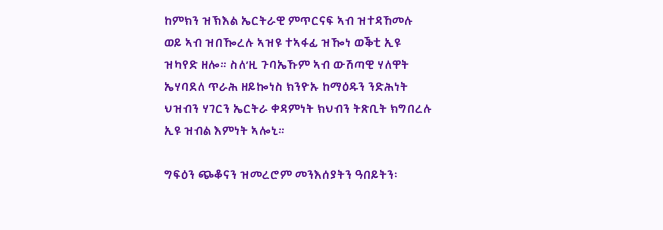ከምክን ዝኽእል ኤርትራዊ ምጥርናፍ ኣብ ዝተዳኸመሉ ወይ ኣብ ዝበዀረሉ ኣዝዩ ተኣፋፊ ዝዀነ ወቕቲ ኢዩ ዝካየድ ዘሎ። ስለ’ዚ ጉባኤኹም ኣብ ውሽጣዊ ሃለዋት ኤሃባደለ ጥራሕ ዘይኰነስ ክንዮኡ ከማዕዱን ንድሕነት ህዝብን ሃገርን ኤርትራ ቀዳምነት ክህብን ትጽቢት ክግበረሉ ኢዩ ዝብል እምነት ኣሎኒ።

ግፍዕን ጭቆናን ዝመረሮም መንእሰያትን ዓበይትን፡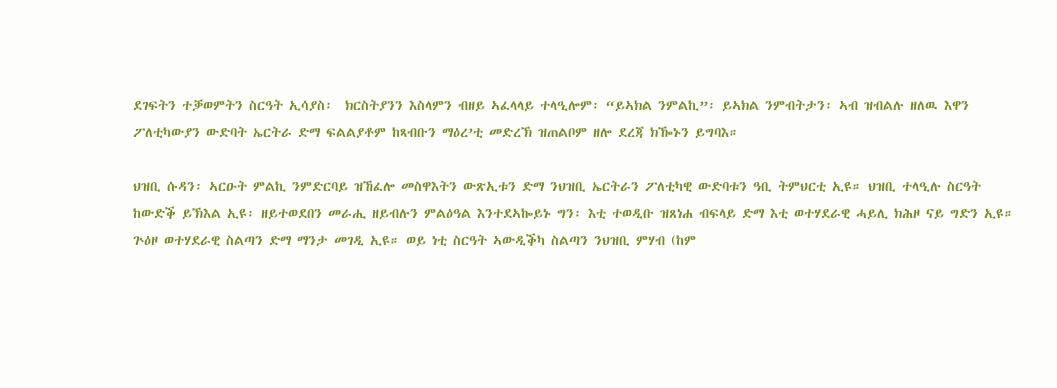ደገፍትን ተቓወምትን ስርዓት ኢሳያስ፡  ክርስትያንን እስላምን ብዘይ ኣፈላላይ ተላዒሎም፡ “ይኣክል ንምልኪ”፡ ይኣክል ንምብትታን፡ ኣብ ዝብልሉ ዘለዉ እዋን ፖለቲካውያን ውድባት ኤርትራ ድማ ፍልልያቶም ከጻብቡን ማዕረ’ቲ መድረኽ ዝጠልቦም ዘሎ ደረጃ ክዀኑን ይግባእ።

ህዝቢ ሱዳን፡ ኣርዑት ምልኪ ንምድርባይ ዝኸፈሎ መስዋእትን ውጽኢቱን ድማ ንህዝቢ ኤርትራን ፖለቲካዊ ውድባቱን ዓቢ ትምህርቲ ኢዩ። ህዝቢ ተላዒሉ ስርዓት ከውድቕ ይኽእል ኢዩ፡ ዘይተወደበን መራሒ ዘይብሉን ምልዕዓል እንተደኣኰይኑ ግን፡ እቲ ተወዲቡ ዝጸነሐ ብፍላይ ድማ እቲ ወተሃደራዊ ሓይሊ ክሕዞ ናይ ግድን ኢዩ። ጕዕዞ ወተሃደራዊ ስልጣን ድማ ማንታ መገዲ ኢዩ። ወይ ነቲ ስርዓት ኣውዲቕካ ስልጣን ንህዝቢ ምሃብ (ከም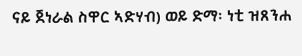ናይ ጀነራል ስዋር ኣድሃብ) ወይ ድማ፡ ነቲ ዝጸንሐ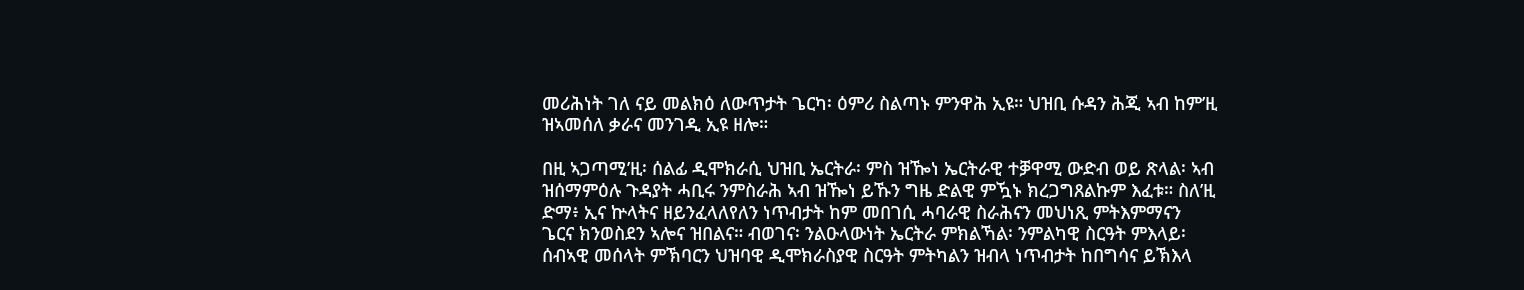መሪሕነት ገለ ናይ መልክዕ ለውጥታት ጌርካ፡ ዕምሪ ስልጣኑ ምንዋሕ ኢዩ። ህዝቢ ሱዳን ሕጂ ኣብ ከም’ዚ ዝኣመሰለ ቃራና መንገዲ ኢዩ ዘሎ።

በዚ ኣጋጣሚ’ዚ፡ ሰልፊ ዲሞክራሲ ህዝቢ ኤርትራ፡ ምስ ዝዀነ ኤርትራዊ ተቓዋሚ ውድብ ወይ ጽላል፡ ኣብ ዝሰማምዕሉ ጉዳያት ሓቢሩ ንምስራሕ ኣብ ዝዀነ ይኹን ግዜ ድልዊ ምዃኑ ክረጋግጸልኩም እፈቱ። ስለ’ዚ ድማ፥ ኢና ኵላትና ዘይንፈላለየለን ነጥብታት ከም መበገሲ ሓባራዊ ስራሕናን መህነጺ ምትእምማናን ጌርና ክንወስደን ኣሎና ዝበልና። ብወገና፡ ንልዑላውነት ኤርትራ ምክልኻል፡ ንምልካዊ ስርዓት ምእላይ፡ ሰብኣዊ መሰላት ምኽባርን ህዝባዊ ዲሞክራስያዊ ስርዓት ምትካልን ዝብላ ነጥብታት ከበግሳና ይኽእላ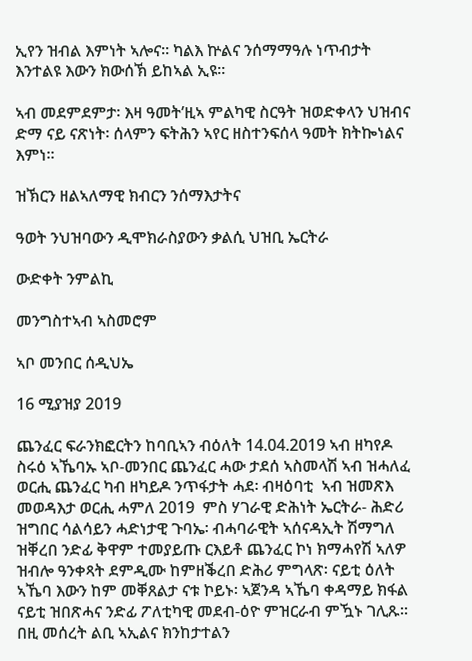ኢየን ዝብል እምነት ኣሎና። ካልእ ኵልና ንሰማማዓሉ ነጥብታት እንተልዩ እውን ክውሰኽ ይከኣል ኢዩ።

ኣብ መደምደምታ፡ እዛ ዓመት’ዚኣ ምልካዊ ስርዓት ዝወድቀላን ህዝብና ድማ ናይ ናጽነት፡ ሰላምን ፍትሕን ኣየር ዘስተንፍሰላ ዓመት ክትኰነልና እምነ።

ዝኽርን ዘልኣለማዊ ክብርን ንሰማእታትና

ዓወት ንህዝባውን ዲሞክራስያውን ቃልሲ ህዝቢ ኤርትራ

ውድቀት ንምልኪ

መንግስተኣብ ኣስመሮም

ኣቦ መንበር ሰዲህኤ

16 ሚያዝያ 2019

ጨንፈር ፍራንክፎርትን ከባቢኣን ብዕለት 14.04.2019 ኣብ ዘካየዶ ስሩዕ ኣኼባኡ ኣቦ-መንበር ጨንፈር ሓው ታደሰ ኣስመላሽ ኣብ ዝሓለፈ ወርሒ ጨንፈር ካብ ዘካይዶ ንጥፋታት ሓደ፡ ብዛዕባቲ  ኣብ ዝመጽእ መወዳእታ ወርሒ ሓምለ 2019  ምስ ሃገራዊ ድሕነት ኤርትራ- ሕድሪ ዝግበር ሳልሳይን ሓድነታዊ ጉባኤ፡ ብሓባራዊት ኣሰናዳኢት ሽማግለ ዝቐረበ ንድፊ ቅዋም ተመያይጡ ርእይቶ ጨንፈር ኮነ ክማሓየሽ ኣለዎ ዝብሎ ዓንቀጻት ደምዲሙ ከምዘቕረበ ድሕሪ ምግላጽ፡ ናይቲ ዕለት ኣኼባ እውን ከም መቐጸልታ ናቱ ኮይኑ፡ ኣጀንዳ ኣኼባ ቀዳማይ ክፋል ናይቲ ዝበጽሓና ንድፊ ፖለቲካዊ መደብ-ዕዮ ምዝርራብ ምዃኑ ገሊጹ። በዚ መሰረት ልቢ ኣኢልና ክንከታተልን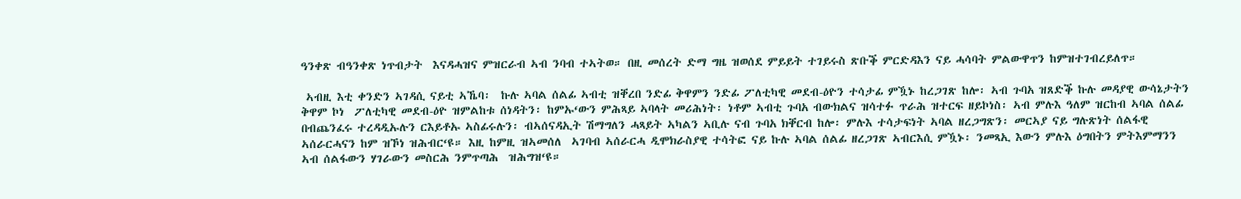ዓንቀጽ ብዓንቀጽ ነጥብታት  እናዳሓዝና ምዝርራብ ኣብ ንባብ ተኣትወ። በዚ መሰረት ድማ ግዜ ዝወሰደ ምይይት ተገይሩስ ጽቡቕ ምርድዳእን ናይ ሓሳባት ምልውዋጥን ከምዝተገብረይለጥ።

 ኣብዚ እቲ ቀንድን ኣገዳሲ ናይቲ ኣኼባ፡  ኩሉ ኣባል ሰልፊ ኣብቲ ዝቐረበ ንድፊ ቅዋምን ንድፊ ፖለቲካዊ መደብ-ዕዮን ተሳታፊ ምዃኑ ከረጋገጽ ከሎ፡ ኣብ ጉባአ ዝጸድቕ ኩሉ መዳያዊ ውሳኔታትን ቅዋም ኮነ  ፖለቲካዊ መደብ-ዕዮ ዝምልከቱ ሰነዳትን፡ ከምኡ‘ውን ምሕጻይ ኣባላት መሪሕነት፡ ነቶም ኣብቲ ጉባአ ብውክልና ዝሳተፉ ጥራሕ ዝተርፍ ዘይኮነስ፡ ኣብ ምሉእ ዓለም ዝርከብ ኣባል ሰልፊ በብጨንፈሩ ተረዳዲኡሉን ርእይቶኡ ኣስፊሩሉን፡ ብኣሰናዳኢት ሽማግለን ሓጻይት ኣካልን ኣቢሉ ናብ ጉባአ ክቐርብ ከሎ፡ ምሉእ ተሳታፍነት ኣባል ዘረጋግጽን፡ መርኣያ ናይ ግሉጽነት ሰልፋዊ ኣሰራርሓናን ከም ዝኾነ ዝሕብር‘ዩ። እዚ ከምዚ ዝኣመሰለ  ኣገባብ ኣሰራርሓ ዲሞክራስያዊ ተሳትፎ ናይ ኩሉ ኣባል ሰልፊ ዘረጋገጽ ኣብርእሲ ምዃኑ፡ ንመጻኢ እውን ምሉእ ዕግበትን ምትእምማንን ኣብ ሰልፋውን ሃገራውን መስርሕ ንምጥጣሕ  ዝሕግዝ‘ዩ።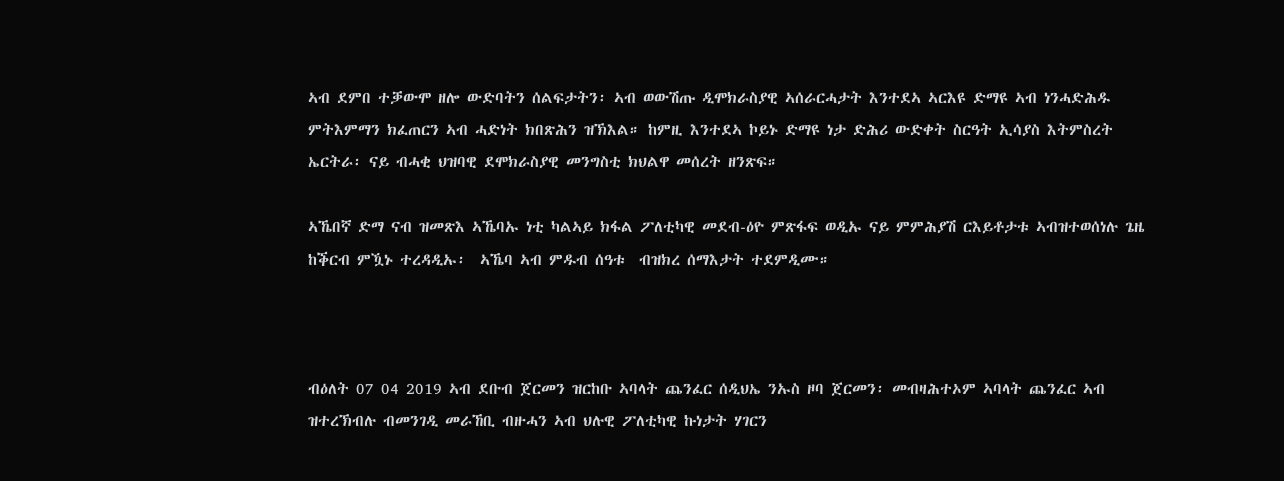ኣብ ደምበ ተቓውሞ ዘሎ ውድባትን ሰልፍታትን፡ ኣብ ወውሽጡ ዲሞክራስያዊ ኣሰራርሓታት እንተደኣ ኣርእዩ ድማዩ ኣብ ነንሓድሕዱ ምትእምማን ክፈጠርን ኣብ ሓድነት ክበጽሕን ዝኽእል። ከምዚ እንተደኣ ኮይኑ ድማዩ ነታ ድሕሪ ውድቀት ስርዓት ኢሳያስ እትምስረት ኤርትራ፡ ናይ ብሓቂ ህዝባዊ ደሞክራስያዊ መንግስቲ ክህልዋ መሰረት ዘንጽፍ።

ኣኼበኛ ድማ ናብ ዝመጽእ ኣኼባኡ ነቲ ካልኣይ ክፋል ፖለቲካዊ መደብ-ዕዮ ምጽፋፍ ወዲኡ ናይ ምምሕያሽ ርእይቶታቱ ኣብዝተወሰነሉ ጌዜ ከቕርብ ምዃኑ ተረዳዲኡ፡  ኣኼባ ኣብ ምዱብ ሰዓቱ  ብዝክረ ሰማእታት ተደምዲሙ።



ብዕለት 07 04 2019 ኣብ ደቡብ ጀርመን ዝርከቡ ኣባላት ጨንፈር ሰዲህኤ ንኡስ ዞባ ጀርመን፡ መብዛሕተኦም ኣባላት ጨንፈር ኣብ ዝተረኽብሉ ብመንገዲ መራኸቢ ብዙሓን ኣብ ህሉዊ ፖለቲካዊ ኩነታት ሃገርን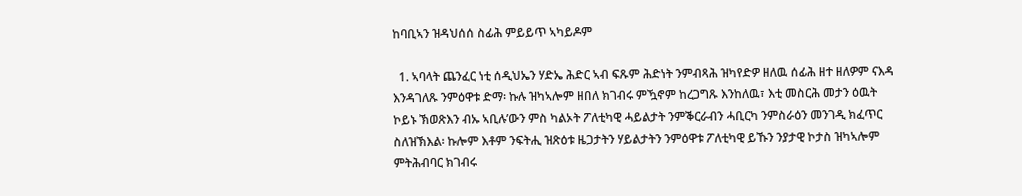ከባቢኣን ዝዳህሰሰ ስፊሕ ምይይጥ ኣካይዶም

  1. ኣባላት ጨንፈር ነቲ ሰዲህኤን ሃድኤ ሕድር ኣብ ፍጹም ሕድነት ንምብጻሕ ዝካየድዎ ዘለዉ ሰፊሕ ዘተ ዘለዎም ናእዳ እንዳገለጹ ንምዕዋቱ ድማ፡ ኩሉ ዝካኣሎም ዘበለ ክገብሩ ምዃኖም ከረጋግጹ እንከለዉ፣ እቲ መስርሕ መታን ዕዉት ኮይኑ ኽወጽእን ብኡ ኣቢሉ’ውን ምስ ካልኦት ፖለቲካዊ ሓይልታት ንምቕርራብን ሓቢርካ ንምስራዕን መንገዲ ክፈጥር ስለዝኽእል፡ ኩሎም እቶም ንፍትሒ ዝጽዕቱ ዜጋታትን ሃይልታትን ንምዕዋቱ ፖለቲካዊ ይኹን ንያታዊ ኮታስ ዝካኣሎም ምትሕብባር ክገብሩ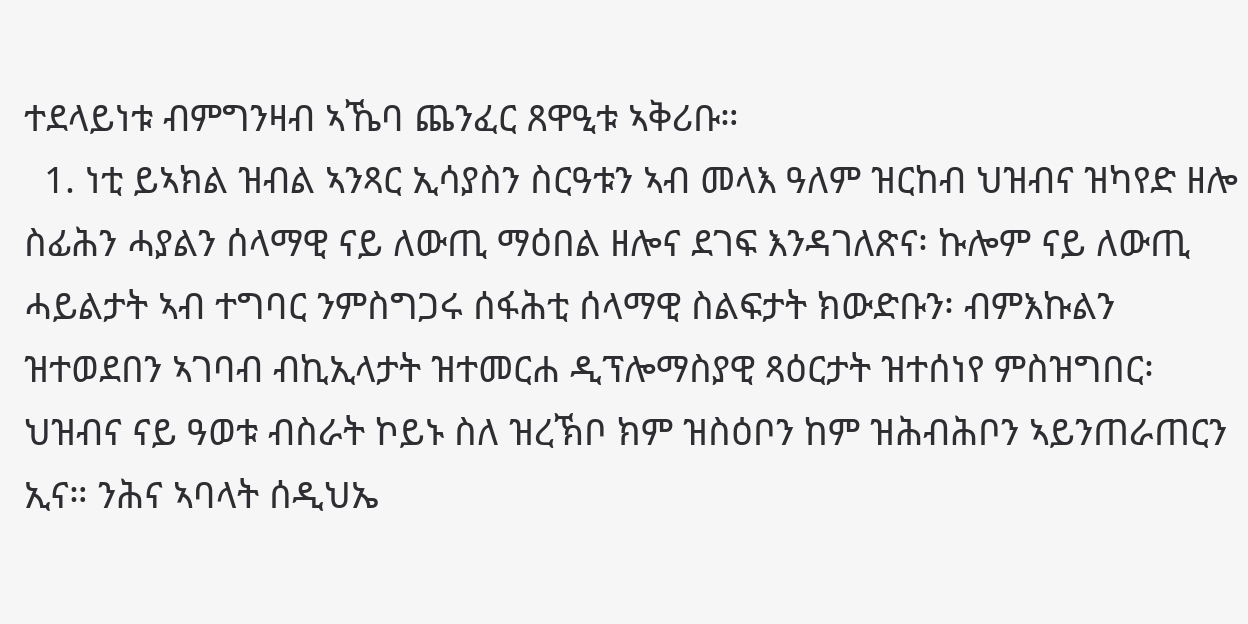ተደላይነቱ ብምግንዛብ ኣኼባ ጨንፈር ጸዋዒቱ ኣቅሪቡ።
  1. ነቲ ይኣክል ዝብል ኣንጻር ኢሳያስን ስርዓቱን ኣብ መላእ ዓለም ዝርከብ ህዝብና ዝካየድ ዘሎ ስፊሕን ሓያልን ሰላማዊ ናይ ለውጢ ማዕበል ዘሎና ደገፍ እንዳገለጽና፡ ኩሎም ናይ ለውጢ ሓይልታት ኣብ ተግባር ንምስግጋሩ ሰፋሕቲ ሰላማዊ ስልፍታት ክውድቡን፡ ብምእኩልን ዝተወደበን ኣገባብ ብኪኢላታት ዝተመርሐ ዲፕሎማስያዊ ጻዕርታት ዝተሰነየ ምስዝግበር፡ ህዝብና ናይ ዓወቱ ብስራት ኮይኑ ስለ ዝረኽቦ ክም ዝስዕቦን ከም ዝሕብሕቦን ኣይንጠራጠርን ኢና። ንሕና ኣባላት ሰዲህኤ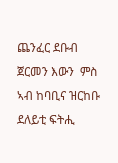ጨንፈር ደቡብ ጀርመን እውን  ምስ ኣብ ከባቢና ዝርከቡ ደለይቲ ፍትሒ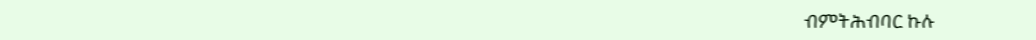ብምትሕብባር ኩሉ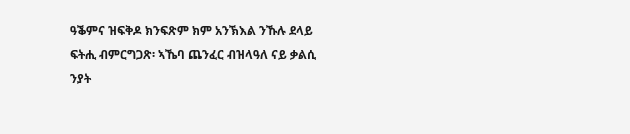ዓቕምና ዝፍቅዶ ክንፍጽም ክም አንኽእል ንኹሉ ደላይ ፍትሒ ብምርግጋጽ፡ ኣኼባ ጨንፈር ብዝላዓለ ናይ ቃልሲ ንያት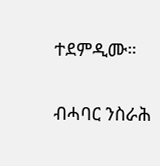ተደምዲሙ።

ብሓባር ንስራሕ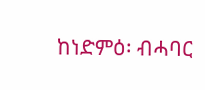ከነድምዕ፡ ብሓባር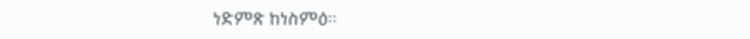ነድምጽ ከነስምዕ።